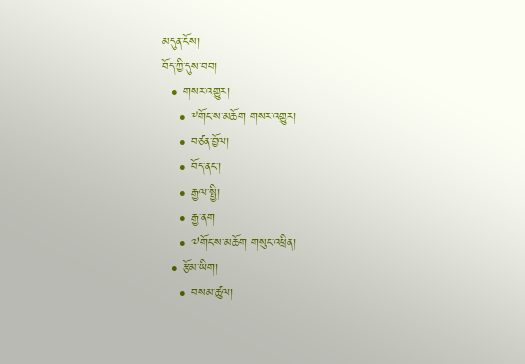མདུན་ངོས།
བོད་ཀྱི་དུས་བབ།
  • གསར་འགྱུར།
    • ༸གོང་ས་མཆོག གསར་འགྱུར།
    • བཙན་བྱོལ།
    • བོད་ནང་།
    • རྒྱལ་སྤྱི།
    • རྒྱ་ནག
    • ༧གོང་ས་མཆོག གསུང་འཕྲིན།
  • རྩོམ་ཡིག།
    • བསམ་ཚུལ།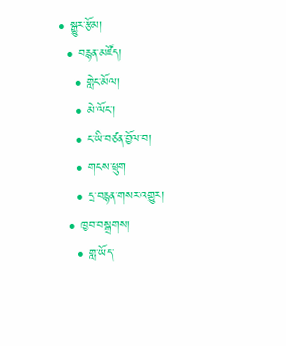• སྒྱུར་རྩོམ།
  • བརྙན་མཛོད།
    • གླེང་མོལ།
    • མེ་ལོང་།
    • ང་ཡི་བཙན་བྱོལ་བ།
    • གངས་ཕྲུག
    • དྲ་བརྙན་གསར་འགྱུར།
  • ཁྱབ་བསྒྲགས།
    • གླ་ཡོད་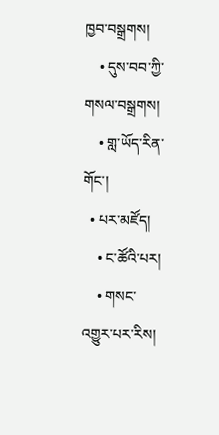ཁྱབ་བསྒྲགས།
    • དུས་བབ་ཀྱི་གསལ་བསྒྲགས།
    • གླ་ཡོད་རིན་གོང་།
  • པར་མཛོད།
    • ང་ཚོའི་པར།
    • གསང་འགྱུར་པར་རིས།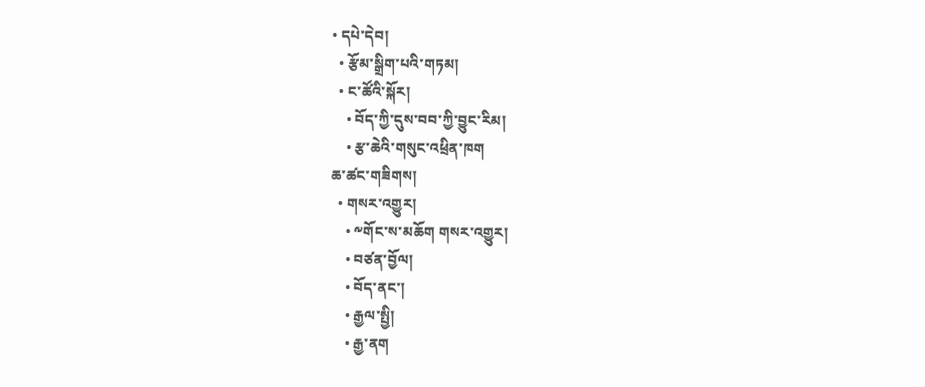• དཔེ་དེབ།
  • རྩོམ་སྒྲིག་པའི་གཏམ།
  • ང་ཚོའི་སྐོར།
    • བོད་ཀྱི་དུས་བབ་ཀྱི་བྱུང་རིམ།
    • རྩ་ཆེའི་གསུང་འཕྲིན་ཁག
ཆ་ཚང་གཟིགས།
  • གསར་འགྱུར།
    • ༸གོང་ས་མཆོག གསར་འགྱུར།
    • བཙན་བྱོལ།
    • བོད་ནང་།
    • རྒྱལ་སྤྱི།
    • རྒྱ་ནག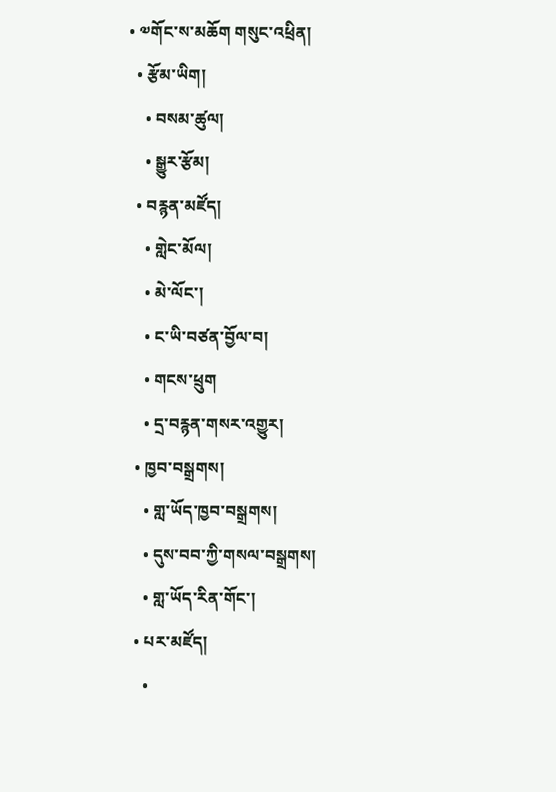• ༧གོང་ས་མཆོག གསུང་འཕྲིན།
  • རྩོམ་ཡིག།
    • བསམ་ཚུལ།
    • སྒྱུར་རྩོམ།
  • བརྙན་མཛོད།
    • གླེང་མོལ།
    • མེ་ལོང་།
    • ང་ཡི་བཙན་བྱོལ་བ།
    • གངས་ཕྲུག
    • དྲ་བརྙན་གསར་འགྱུར།
  • ཁྱབ་བསྒྲགས།
    • གླ་ཡོད་ཁྱབ་བསྒྲགས།
    • དུས་བབ་ཀྱི་གསལ་བསྒྲགས།
    • གླ་ཡོད་རིན་གོང་།
  • པར་མཛོད།
    •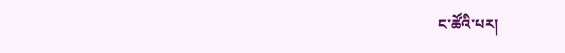ང་ཚོའི་པར།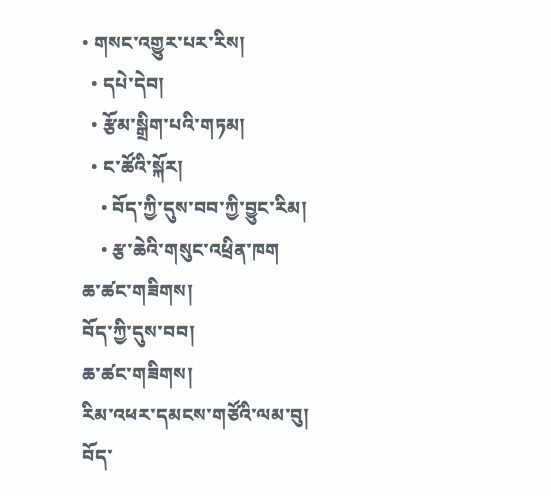• གསང་འགྱུར་པར་རིས།
  • དཔེ་དེབ།
  • རྩོམ་སྒྲིག་པའི་གཏམ།
  • ང་ཚོའི་སྐོར།
    • བོད་ཀྱི་དུས་བབ་ཀྱི་བྱུང་རིམ།
    • རྩ་ཆེའི་གསུང་འཕྲིན་ཁག
ཆ་ཚང་གཟིགས།
བོད་ཀྱི་དུས་བབ།
ཆ་ཚང་གཟིགས།
རིམ་འཕར་དམངས་གཙོའི་ལམ་བུ།
བོད་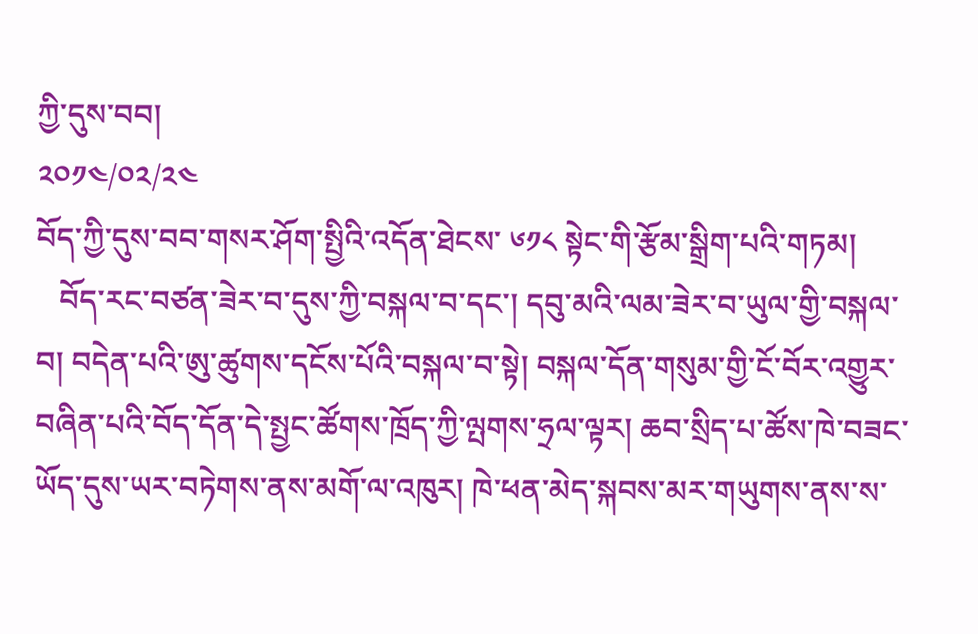ཀྱི་དུས་བབ།
༢༠༡༤/༠༢/༢༤
བོད་ཀྱི་དུས་བབ་གསར་ཤོག་སྤྱིའི་འདོན་ཐེངས་ ༦༡༨ སྟེང་གི་རྩོམ་སྒྲིག་པའི་གཏམ།
   བོད་རང་བཙན་ཟེར་བ་དུས་ཀྱི་བསྐལ་བ་དང་། དབུ་མའི་ལམ་ཟེར་བ་ཡུལ་གྱི་བསྐལ་བ། བདེན་པའི་ཨུ་ཚུགས་དངོས་པོའི་བསྐལ་བ་སྟེ། བསྐལ་དོན་གསུམ་གྱི་ངོ་བོར་འགྱུར་བཞིན་པའི་བོད་དོན་དེ་སྤྱང་ཚོགས་ཁྲོད་ཀྱི་ལྤགས་ཧྲལ་ལྟར། ཆབ་སྲིད་པ་ཚོས་ཁེ་བཟང་ཡོད་དུས་ཡར་བཏེགས་ནས་མགོ་ལ་འཁུར། ཁེ་ཕན་མེད་སྐབས་མར་གཡུགས་ནས་ས་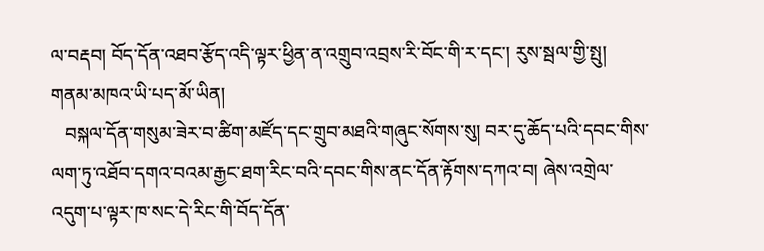ལ་བརྡབ། བོད་དོན་འཐབ་རྩོད་འདི་ལྟར་ཕྱིན་ན་འགྲུབ་འབྲས་རི་བོང་གི་ར་དང་། རུས་སྦལ་གྱི་སྤུ། གནམ་མཁའ་ཡི་པད་མོ་ཡིན།
   བསྐལ་དོན་གསུམ་ཟེར་བ་ཚིག་མཛོད་དང་གྲུབ་མཐའི་གཞུང་སོགས་སུ། བར་དུ་ཆོད་པའི་དབང་གིས་ལག་ཏུ་འཐོབ་དགའ་བའམ་རྒྱང་ཐག་རིང་བའི་དབང་གིས་ནང་དོན་རྟོགས་དཀའ་བ། ཞེས་འགྲེལ་འདུག་པ་ལྟར་ཁ་སང་དེ་རིང་གི་བོད་དོན་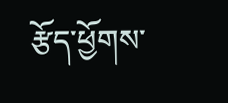རྩོད་ཕྱོགས་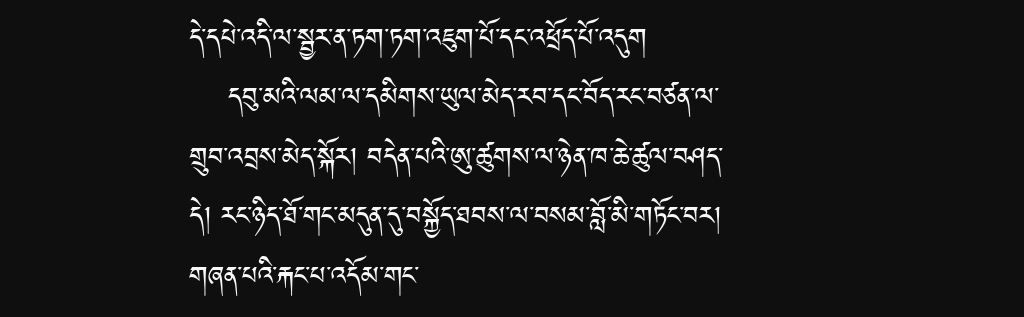དེ་དཔེ་འདི་ལ་སྦྱར་ན་ཏག་ཏག་འཇུག་པོ་དང་འཕྲོད་པོ་འདུག
    དབུ་མའི་ལམ་ལ་དམིགས་ཡུལ་མེད་རབ་དང་བོད་རང་བཙན་ལ་གྲུབ་འབྲས་མེད་སྐོར། བདེན་པའི་ཨུ་ཚུགས་ལ་ཉེན་ཁ་ཆེ་ཚུལ་བཤད་དེ། རང་ཉིད་ཐོ་གང་མདུན་དུ་བསྐྱོད་ཐབས་ལ་བསམ་བློ་མི་གཏོང་བར། གཞན་པའི་རྐང་པ་འདོམ་གང་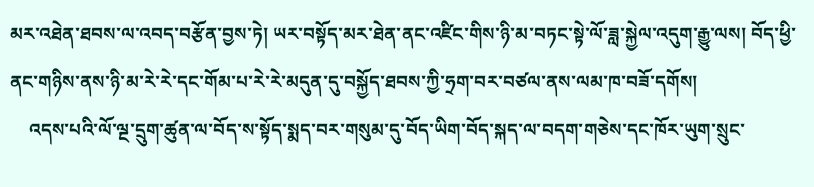མར་འཐེན་ཐབས་ལ་འབད་བརྩོན་བྱས་ཏེ། ཡར་བསྟོད་མར་ཐེན་ནང་འཛིང་གིས་ཉི་མ་བཏང་སྟེ་ལོ་ཟླ་སྐྱེལ་འདུག་རྒྱུ་ལས། བོད་ཕྱི་ནང་གཉིས་ནས་ཉི་མ་རེ་རེ་དང་གོམ་པ་རེ་རེ་མདུན་དུ་བསྐྱོད་ཐབས་ཀྱི་ཧྲག་བར་བཙལ་ནས་ལམ་ཁ་བཟོ་དགོས།
    འདས་པའི་ལོ་ལྔ་དྲུག་ཚུན་ལ་བོད་ས་སྟོད་སྨད་བར་གསུམ་དུ་བོད་ཡིག་བོད་སྐད་ལ་བདག་གཅེས་དང་ཁོར་ཡུག་སྲུང་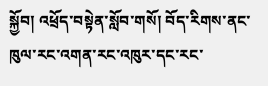སྐྱོབ། འཕྲོད་བསྟེན་སློབ་གསོ། བོད་རིགས་ནང་ཁུལ་རང་འགན་རང་འཁུར་དང་རང་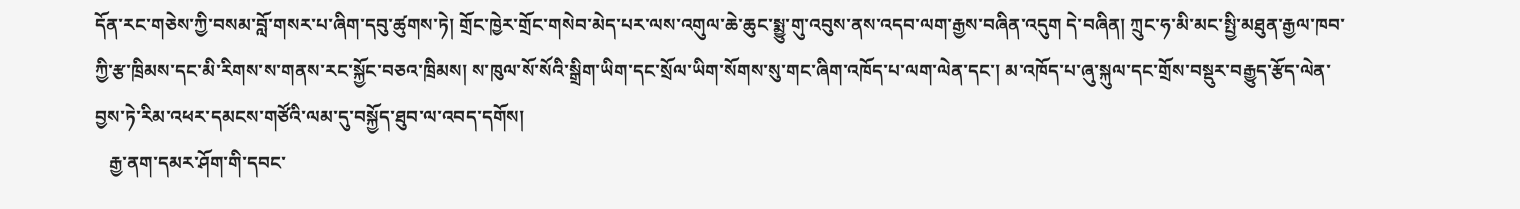དོན་རང་གཅེས་ཀྱི་བསམ་བློ་གསར་པ་ཞིག་དབུ་ཚུགས་ཏེ། གྲོང་ཁྱེར་གྲོང་གསེབ་མེད་པར་ལས་འགུལ་ཆེ་ཆུང་སྨྱུ་གུ་འབུས་ནས་འདབ་ལག་རྒྱས་བཞིན་འདུག དེ་བཞིན། ཀྲུང་ཧ་མི་མང་སྤྱི་མཐུན་རྒྱལ་ཁབ་ཀྱི་རྩ་ཁྲིམས་དང་མི་རིགས་ས་གནས་རང་སྐྱོང་བཅའ་ཁྲིམས། ས་ཁུལ་སོ་སོའི་སྒྲིག་ཡིག་དང་སྲོལ་ཡིག་སོགས་སུ་གང་ཞིག་འཁོད་པ་ལག་ལེན་དང་། མ་འཁོད་པ་ཞུ་སྐུལ་དང་གྲོས་བསྡུར་བརྒྱུད་རྩོད་ལེན་བྱས་ཏེ་རིམ་འཕར་དམངས་གཙོའི་ལམ་དུ་བསྐྱོད་ཐུབ་ལ་འབད་དགོས།
   རྒྱ་ནག་དམར་ཤོག་གི་དབང་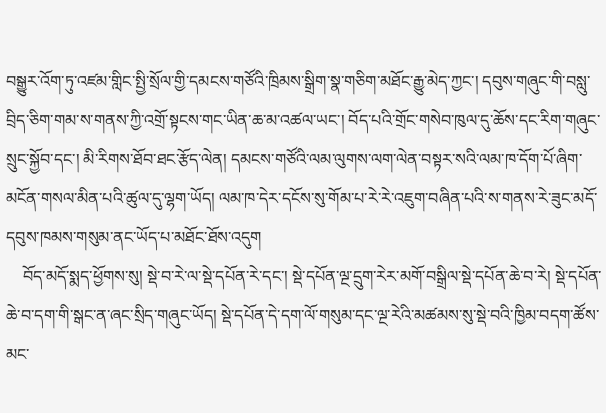བསྒྱུར་འོག་ཏུ་འཛམ་གླིང་སྤྱི་སྲོལ་གྱི་དམངས་གཙོའི་ཁྲིམས་སྒྲིག་སྣ་གཅིག་མཐོང་རྒྱུ་མེད་ཀྱང་། དབུས་གཞུང་གི་བསླུ་བྲིད་ཅིག་གམ་ས་གནས་ཀྱི་འགྲོ་སྟངས་གང་ཡིན་ཆ་མ་འཚལ་ཡང་། བོད་པའི་གྲོང་གསེབ་ཁུལ་དུ་ཆོས་དང་རིག་གཞུང་སྲུང་སྐྱོབ་དང་། མི་རིགས་ཐོབ་ཐང་རྩོད་ལེན། དམངས་གཙོའི་ལམ་ལུགས་ལག་ལེན་བསྟར་སའི་ལམ་ཁ་དོག་པོ་ཞིག་མངོན་གསལ་མིན་པའི་ཚུལ་དུ་ལྷག་ཡོད། ལམ་ཁ་དེར་དངོས་སུ་གོམ་པ་རེ་རེ་འཇུག་བཞིན་པའི་ས་གནས་རེ་ཟུང་མདོ་དབུས་ཁམས་གསུམ་ནང་ཡོད་པ་མཐོང་ཐོས་འདུག
    བོད་མདོ་སྨད་ཕྱོགས་སུ། སྡེ་བ་རེ་ལ་སྡེ་དཔོན་རེ་དང་། སྡེ་དཔོན་ལྔ་དྲུག་རེར་མགོ་བསྒྲིལ་སྡེ་དཔོན་ཆེ་བ་རེ། སྡེ་དཔོན་ཆེ་བ་དག་གི་སྒང་ན་ཞང་སྲིད་གཞུང་ཡོད། སྡེ་དཔོན་དེ་དག་ལོ་གསུམ་དང་ལྔ་རེའི་མཚམས་སུ་སྡེ་བའི་ཁྱིམ་བདག་ཚོས་མང་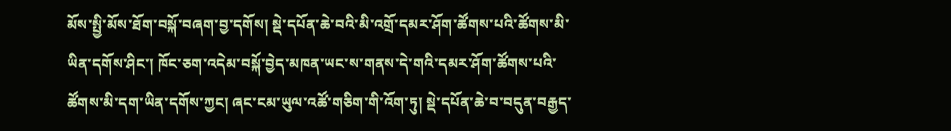མོས་སྤྱི་མོས་ཐོག་བསྐོ་བཞག་བྱ་དགོས། སྡེ་དཔོན་ཆེ་བའི་མི་འགྲོ་དམར་ཤོག་ཚོགས་པའི་ཚོགས་མི་ཡིན་དགོས་ཤིང་། ཁོང་ཅག་འདེམ་བསྐོ་བྱེད་མཁན་ཡང་ས་གནས་དེ་གའི་དམར་ཤོག་ཚོགས་པའི་ཚོགས་མི་དག་ཡིན་དགོས་ཀྱང། ཞང་ངམ་ཡུལ་འཚོ་གཅིག་གི་འོག་ཏུ། སྡེ་དཔོན་ཆེ་བ་བདུན་བརྒྱད་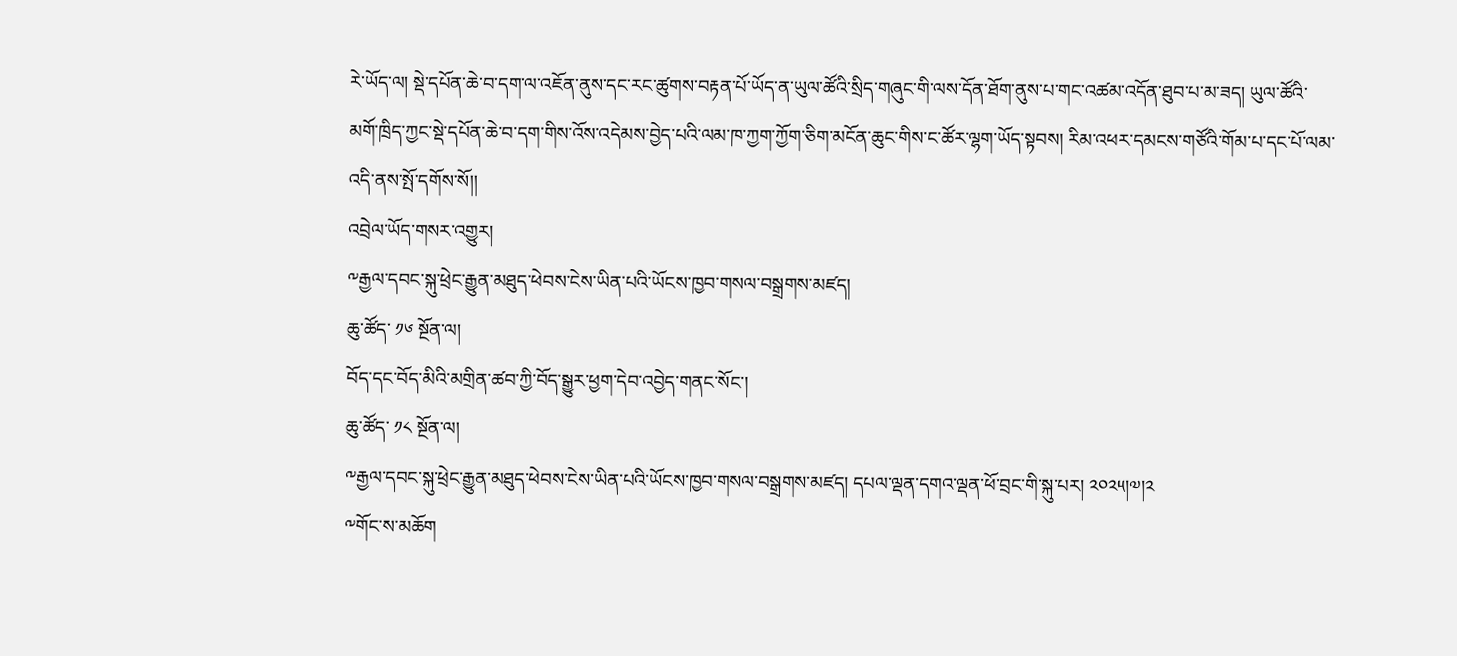རེ་ཡོད་ལ། སྡེ་དཔོན་ཆེ་བ་དག་ལ་འཇོན་ནུས་དང་རང་ཚུགས་བརྟན་པོ་ཡོད་ན་ཡུལ་ཚོའི་སྲིད་གཞུང་གི་ལས་དོན་ཐོག་ནུས་པ་གང་འཚམ་འདོན་ཐུབ་པ་མ་ཟད། ཡུལ་ཚོའི་མགོ་ཁྲིད་ཀྱང་སྡེ་དཔོན་ཆེ་བ་དག་གིས་འོས་འདེམས་བྱེད་པའི་ལམ་ཁ་ཀྱག་ཀྱོག་ཅིག་མངོན་ཆུང་གིས་ང་ཚོར་ལྷག་ཡོད་སྟབས། རིམ་འཕར་དམངས་གཙོའི་གོམ་པ་དང་པོ་ལམ་འདི་ནས་སྤོ་དགོས་སོ།།
འབྲེལ་ཡོད་གསར་འགྱུར།
༸རྒྱལ་དབང་སྐུ་ཕྲེང་རྒྱུན་མཐུད་ཕེབས་ངེས་ཡིན་པའི་ཡོངས་ཁྱབ་གསལ་བསྒྲགས་མཛད།
ཆུ་ཚོད་ ༡༦ སྔོན་ལ།
བོད་དང་བོད་མིའི་མགྲིན་ཚབ་ཀྱི་བོད་སྒྱུར་ཕྱག་དེབ་འབྱེད་གནང་སོང་།
ཆུ་ཚོད་ ༡༨ སྔོན་ལ།
༸རྒྱལ་དབང་སྐུ་ཕྲེང་རྒྱུན་མཐུད་ཕེབས་ངེས་ཡིན་པའི་ཡོངས་ཁྱབ་གསལ་བསྒྲགས་མཛད། དཔལ་ལྡན་དགའ་ལྡན་ཕོ་བྲང་གི་སྐུ་པར། ༢༠༢༥།༧།༢
༸གོང་ས་མཆོག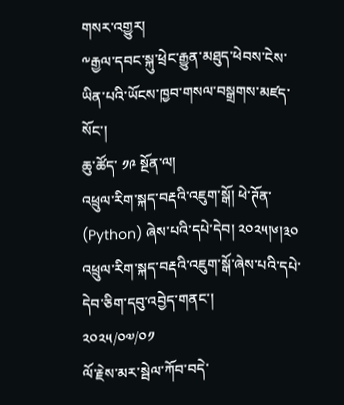གསར་འགྱུར།
༸རྒྱལ་དབང་སྐུ་ཕྲེང་རྒྱུན་མཐུད་ཕེབས་ངེས་ཡིན་པའི་ཡོངས་ཁྱབ་གསལ་བསྒྲགས་མཛད་སོང་།
ཆུ་ཚོད་ ༡༩ སྔོན་ལ།
འཕྲུལ་རིག་སྐད་བརྡའི་འཇུག་སྒོ། ཕེ་ཊོན་ (Python) ཞེས་པའི་དཔེ་དེབ། ༢༠༢༥།༦།༣༠
འཕྲུལ་རིག་སྐད་བརྡའི་འཇུག་སྒོ་ཞེས་པའི་དཔེ་དེབ་ཅིག་དབུ་འབྱེད་གནང་།
༢༠༢༥/༠༧/༠༡
ལོ་རྗེས་མར་སྦེལ་ཀོབ་བདེ་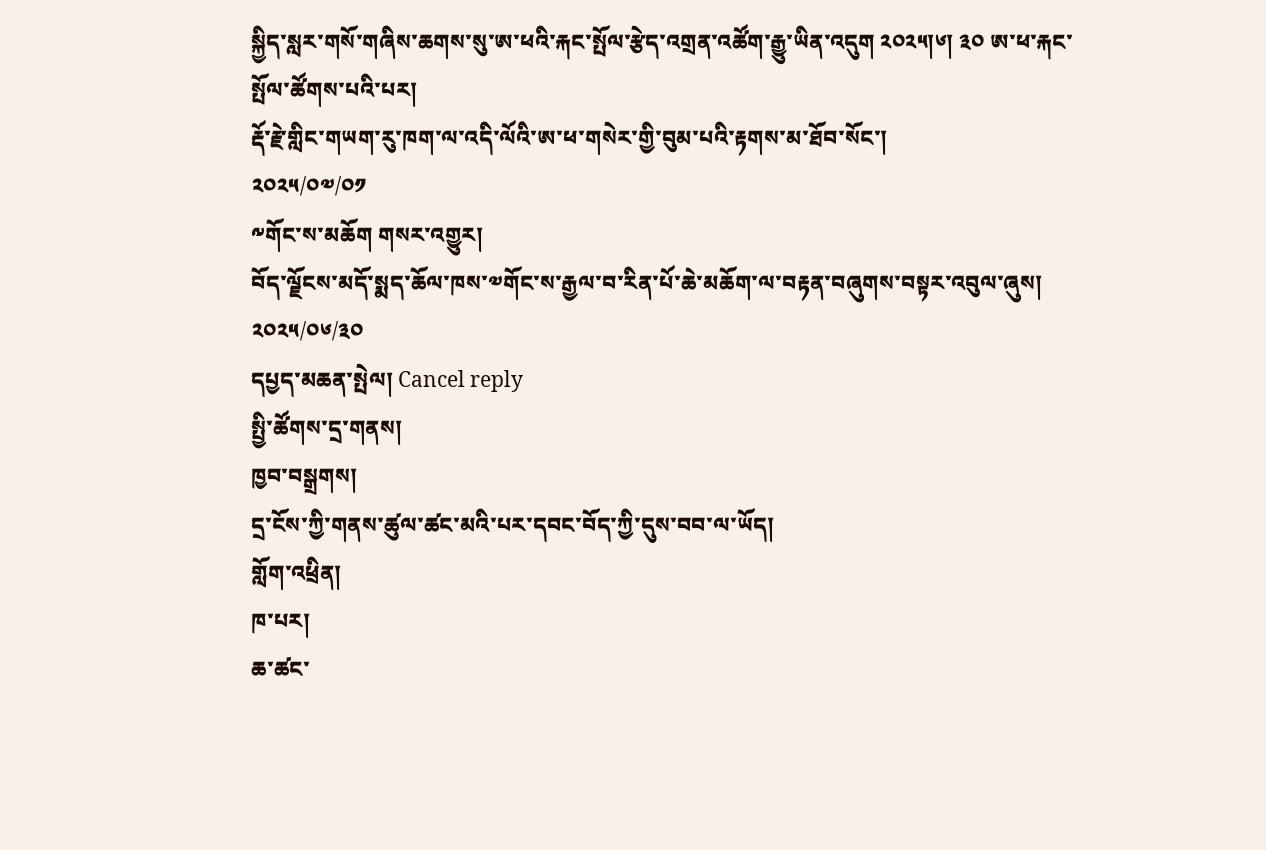སྐྱིད་སླར་གསོ་གཞིས་ཆགས་སུ་ཨ་ཕའི་རྐང་སྤོལ་རྩེད་འགྲན་འཚོག་རྒྱུ་ཡིན་འདུག ༢༠༢༥།༦། ༣༠ ཨ་ཕ་རྐང་སྤོལ་ཚོགས་པའི་པར།
རྡོ་རྗེ་གླིང་གཡག་རུ་ཁག་ལ་འདི་ལོའི་ཨ་ཕ་གསེར་གྱི་བུམ་པའི་རྟགས་མ་ཐོབ་སོང་།
༢༠༢༥/༠༧/༠༡
༸གོང་ས་མཆོག གསར་འགྱུར།
བོད་ལྗོངས་མདོ་སྨད་ཆོལ་ཁས་༧གོང་ས་རྒྱལ་བ་རིན་པོ་ཆེ་མཆོག་ལ་བརྟན་བཞུགས་བསྟར་འབུལ་ཞུས།
༢༠༢༥/༠༦/༣༠
དཔྱད་མཆན་སྤེལ། Cancel reply
སྤྱི་ཚོགས་དྲ་གནས།
ཁྱབ་བསྒྲགས།
དྲ་ངོས་ཀྱི་གནས་ཚུལ་ཚང་མའི་པར་དབང་བོད་ཀྱི་དུས་བབ་ལ་ཡོད།
གློག་འཕྲིན།
ཁ་པར།
ཆ་ཚང་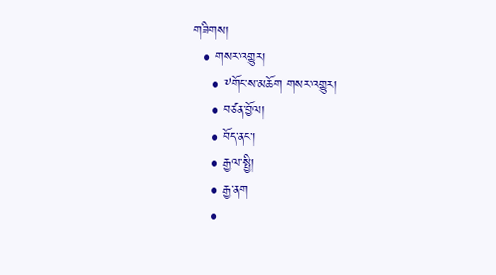གཟིགས།
  • གསར་འགྱུར།
    • ༸གོང་ས་མཆོག གསར་འགྱུར།
    • བཙན་བྱོལ།
    • བོད་ནང་།
    • རྒྱལ་སྤྱི།
    • རྒྱ་ནག
    •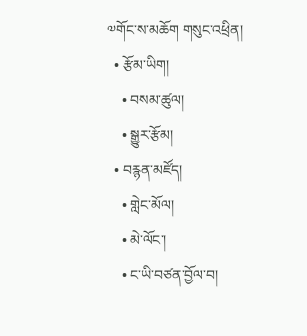༧གོང་ས་མཆོག གསུང་འཕྲིན།
  • རྩོམ་ཡིག།
    • བསམ་ཚུལ།
    • སྒྱུར་རྩོམ།
  • བརྙན་མཛོད།
    • གླེང་མོལ།
    • མེ་ལོང་།
    • ང་ཡི་བཙན་བྱོལ་བ།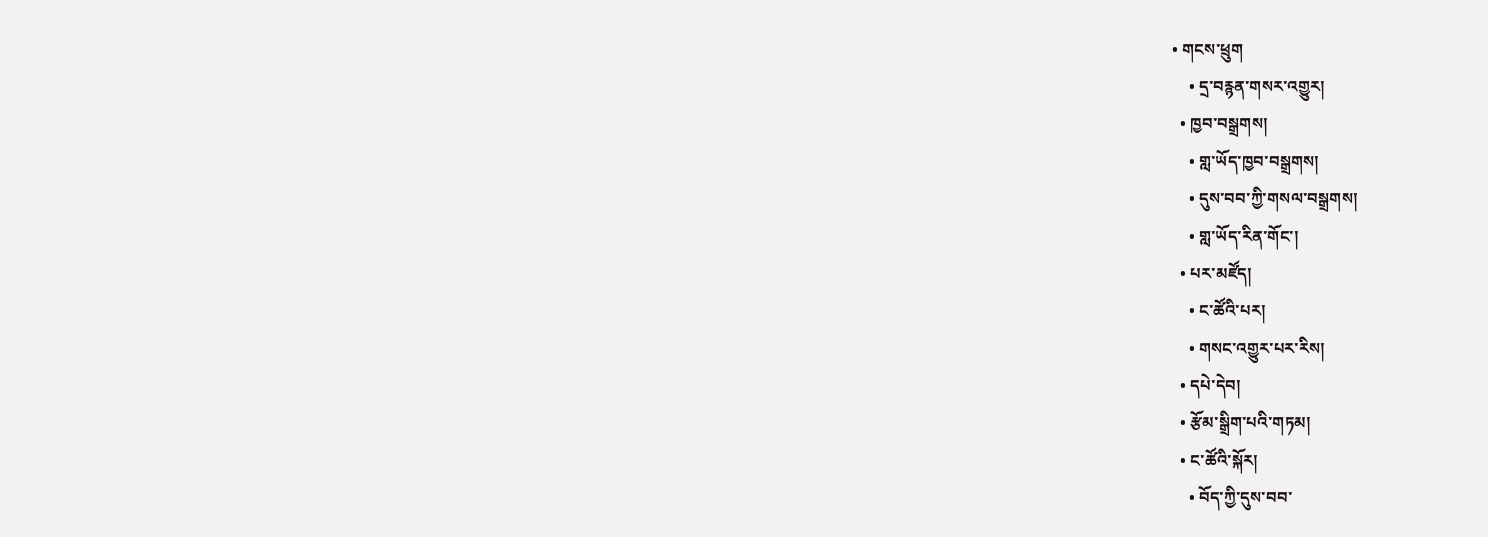• གངས་ཕྲུག
    • དྲ་བརྙན་གསར་འགྱུར།
  • ཁྱབ་བསྒྲགས།
    • གླ་ཡོད་ཁྱབ་བསྒྲགས།
    • དུས་བབ་ཀྱི་གསལ་བསྒྲགས།
    • གླ་ཡོད་རིན་གོང་།
  • པར་མཛོད།
    • ང་ཚོའི་པར།
    • གསང་འགྱུར་པར་རིས།
  • དཔེ་དེབ།
  • རྩོམ་སྒྲིག་པའི་གཏམ།
  • ང་ཚོའི་སྐོར།
    • བོད་ཀྱི་དུས་བབ་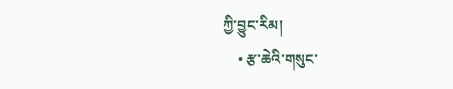ཀྱི་བྱུང་རིམ།
    • རྩ་ཆེའི་གསུང་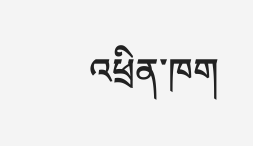འཕྲིན་ཁག